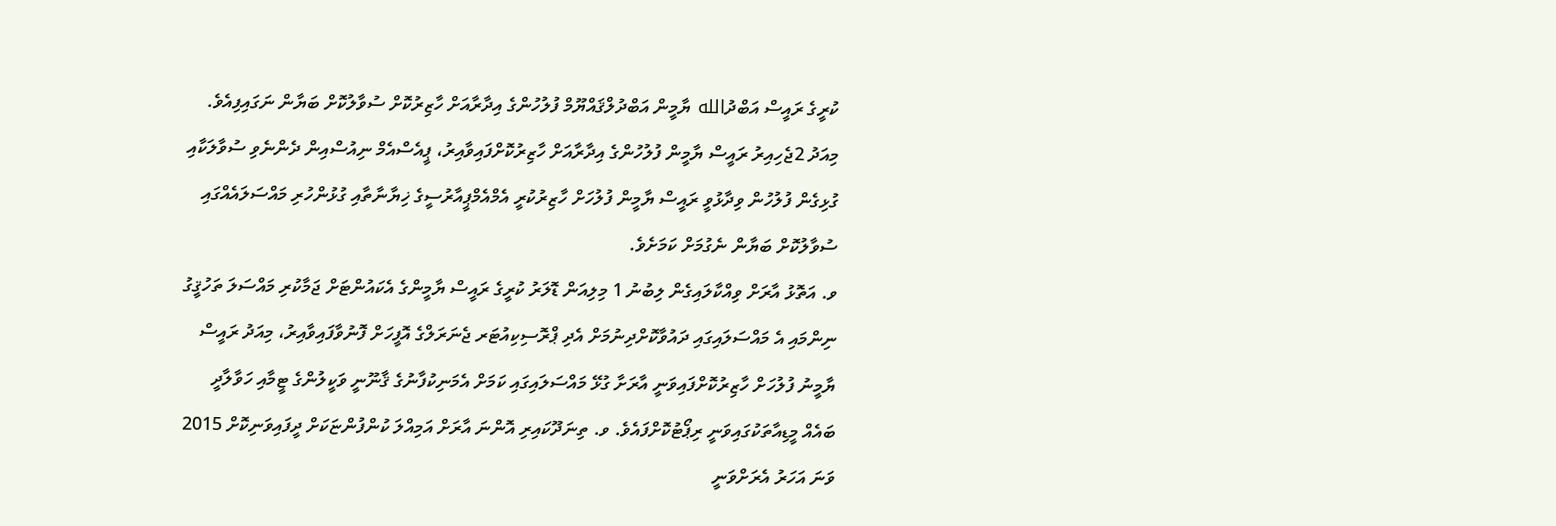ކުރީގެ ރައީސް އަބްދުالله ޔާމީން އަބްދުލްޤައްޔޫމް ފުލުހުންގެ އިދާރާއަށް ހާޒިރުކޮށް ސުވާލުކޮށް ބަޔާން ނަގައިފިއެވެ.
މިއަދު 2ޖެހިއިރު ރައީސް ޔާމީން ފުލުހުންގެ އިދާރާއަށް ހާޒިރުކޮށްފައިވާއިރު، ޕީއެސްއެމް ނިއުސްއިން ދެންނެވި ސުވާލަކާއި ގުޅިގެން ފުލުހުން ވިދާޅުވީ ރައީސް ޔާމީން ފުލުހަށް ހާޒިރުކުރީ އެމްއެމްޕީއާރުސީގެ ޚިޔާނާތާއި ގުޅުންހުރި މައްސަލައެއްގައި ސުވާލުކޮށް ބަޔާން ނެގުމަށް ކަމަށެވެ.
ވ. އަތޮޅު އާރަށް ވިއްކާލައިގެން ލިބުނު 1 މިލިއަން ޑޮލަރު ކުރީގެ ރައީސް ޔާމީންގެ އެކައުންޓަށް ޖަމާކުރި މައްސަލަ ތަހުޤީގު ނިންމައި އެ މައްސަލައިގައި ދައުވާކޮށްދިނުމަށް އެދި ޕްރޮސިކިއުޓަރ ޖެނަރަލްގެ އޮފީހަށް ފޮނުވާފައިވާއިރު، މިއަދު ރައީސް ޔާމީނު ފުލުހަށް ހާޒިރުކޮށްފައިވަނީ އާރަށާ ގުޅޭ މައްސަލައިގައި ކަމަށް އެމަނިކުފާނުގެ ޤާނޫނީ ވަކީލުންގެ ޓީމާއި ހަވާލާދީ ބައެއް މީޑިއާތަކުގައިވަނީ ރިޕޯޓުކޮށްފައެވެ. ވ. ތިނަދޫކައިރި އޮންނަ އާރަށް އަމިއްލަ ކުންފުންޏަކަށް ދީފައިވަނިކޮށް 2015 ވަނަ އަހަރު އެރަށްވަނީ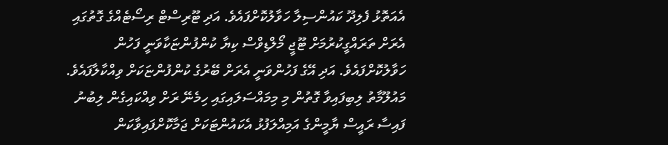އެއަތޮޅު ފެލިދޫ ކައުންސިލާ ހަވާލުކޮށްފައެވެ. އަދި ޓޫރިސްޓް ރިސޯޓެއްގެ ގޮތުގައި އެރަށް ތަރައްގީކުރުމަށް ޓޫޖީ މޯލްޑިވްސް ކިޔާ ކުންފުންޏަކާވަނީ ފަހުން ހަވާލުކޮށްފައެވެ. އަދި އޭގެ ފަހުންވަނީ އެރަށް ބޭރުގެ ކުންފުންޏަކަށް ވިއްކާލާފައެވެ.
މައުލޫމާތު ލިބިފައިވާ ގޮތުން މި މިމައްސަލައިގައި ހިމެނޭ ރަށް ވިއްކައިގެން ލިބުނު ފައިސާ ރައީސް ޔާމީންގެ އަމިއްލަފުޅު އެކައުންޓަކަށް ޖަމާކޮށްފައިވާކަން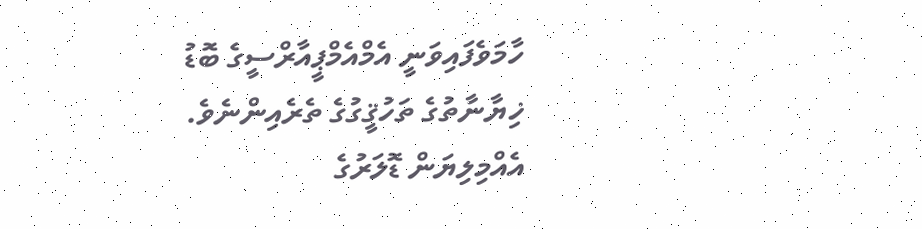ހާމަވެފައިވަނީ އެމްއެމްޕީއާރްސީގެ ބޮޑު ޚިޔާނާތުގެ ތަހުޤީގުގެ ތެރެއިންނެވެ.
އެއްމިލިޔަން ޑޮލަރުގެ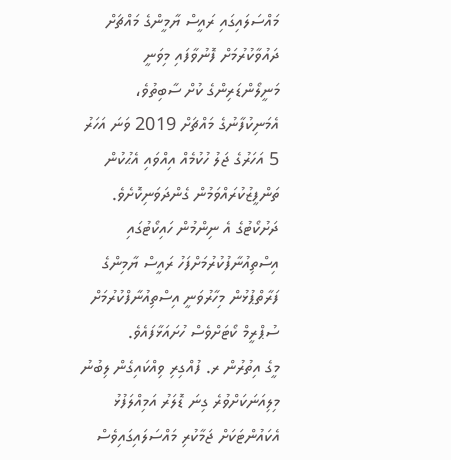މައްސަލައިގައި ރައީސް ޔާމީންގެ މައްޗަށް ދައުވާކުރުމަށް ފޮނުވާފައި މިވަނީ މަނީލޯންޑަރިންގެ ކުށް ސާބިތުވެ، އެމަނިކުފާނުގެ މައްޗަށް 2019 ވަނަ އަހަރު 5 އަހަރުގެ ޖަލު ހުކުމެއް އިއްވައި އެޙުކުން ތަންފީޒުކުރައްވަމުން ގެންދަވަނިކޮށެވެ.
ދަށުކޯޓުގެ އެ ނިންމުން ހައިކޯޓުގައި އިސްތިއުނާފުކުރުމަށްފަހު ރައީސް ޔާމިންގެ ފަރާތްޕުޅުން މިހާރުވަނީ އިސްތިއުނާފްކުރުމަށް ސުޕްރީމް ކޯޓަށްވެސް ހުށައަޅާފައެވެ.
މީގެ އިތުރުން ރ. ފުއްގިރި ވިއްކައިގެން ލިބުނު މިލިއަނަކަށްވުރެ ގިނަ ޑޮލަރު އަމިއްލަފުޅު އެކައުންޓަކަށް ޖަމާކުރި މައްސަލައިގައިވެސް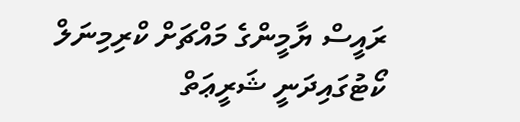ރައީސް ޔާމީންގެ މައްޗަށް ކްރިމިނަލް ކޯޓުގައިދަނީ ޝަރީޢަތް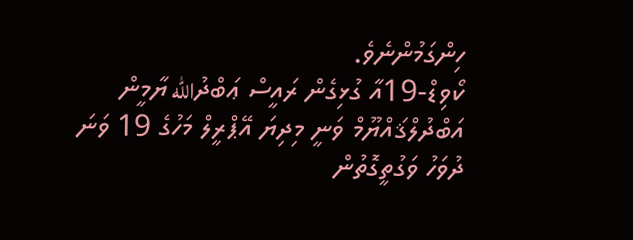ހިންގަމުންނެވެ.
ކޯވިޑް-19އާ ގުޅިގެން ރައީސް ޢަބްދުالله ޔާމީން އަބްދުލްޤައްޔޫމް ވަނީ މިދިޔަ އޭޕްރީލް މަހުގެ 19 ވަނަ ދުވަހު ވަގުތީގޮތުން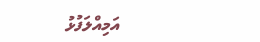އަމިއްލަފުޅު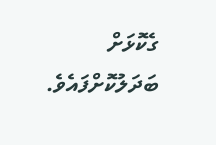ގެކޮޅަށް ބަދަލުކޮށްފައެވެ.